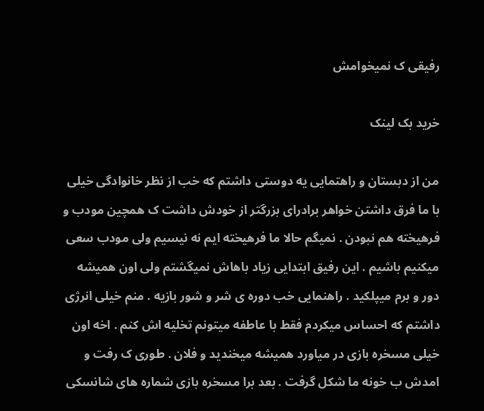رفیقی ک نمیخوامش

خرید بک لینک

من از دبستان و راهتمایی یه دوستی داشتم که خب از نظر خانوادگی خیلی با ما فرق داشتن خواهر برادرای بزرگتر از خودش داشت ک همچین مودب و فرهیخته هم نبودن . نمیگم حالا ما فرهیخته ایم نه نیسیم ولی مودب سعی میکنیم باشیم . این رفیق ابتدایی زیاد باهاش نمیگشتم ولی اون همیشه دور و برم میپلکید . راهنمایی خب دوره ی شر و شور بازیه . منم خیلی انرژی داشتم که احساس میکردم فقط با عاطفه میتونم تخلیه اش کنم . اخه اون خیلی مسخره بازی در میاورد همیشه میخندید و فلان . طوری ک رفت و امدش ب خونه ما شکل گرفت . بعد برا مسخره بازی شماره های شانسکی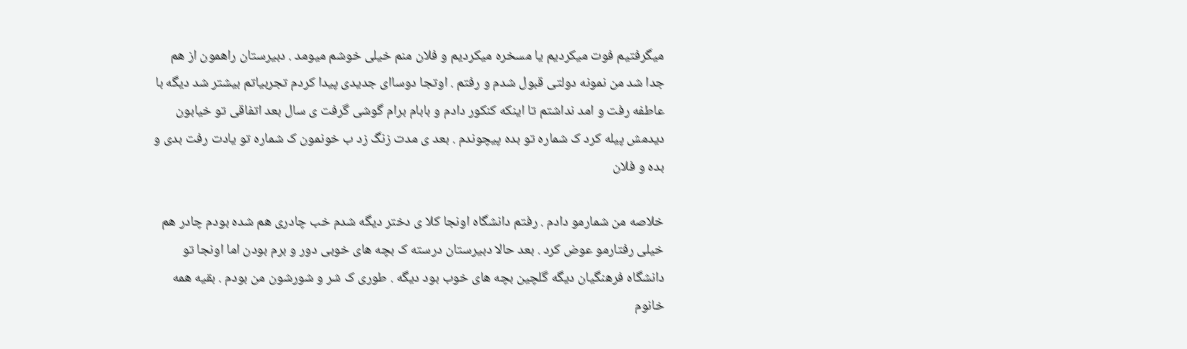میگرفتیم فوت میکردیم یا مسخره میکردیم و فلان منم خیلی خوشم میومد . دبیرستان راهمون از هم جدا شد من نمونه دولتی قبول شدم و رفتم . اوتجا دوساای جدیدی پیدا کردم تجربیاتم بیشتر شد دیگه با عاطفه رفت و امد نداشتم تا اینکه کنکور دادم و بابام برام گوشی گرفت ی سال بعد اتفاقی تو خیابون دیدمش پیله کرد ک شماره تو بده پیچوندم . بعد ی مدت زنگ زد ب خونمون ک شماره تو یادت رفت بدی و بده و فلان

خلاصه من شمارمو دادم . رفتم دانشگاه اونجا کلا ی دختر دیگه شدم خب چادری هم شده بودم چادر هم خیلی رفتارمو عوض کرد . بعد حالا دبیرستان درسته ک بچه های خوبی دور و برم بودن اما اونجا تو دانشگاه فرهنگیان دیگه گلچین بچه های خوب بود دیگه . طوری ک شر و شورشون من بودم . بقیه همه خانوم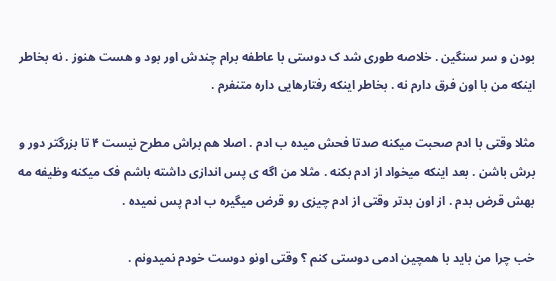بودن و سر سنگین . خلاصه طوری شد ک دوستی با عاطفه برام چندش اور بود و هست هنوز . نه بخاطر اینکه من با اون فرق دارم نه . بخاطر اینکه رفتارهایی داره متنفرم .

مثلا وقتی با ادم صحبت میکنه صدتا فحش میده ب ادم . اصلا هم براش مطرح نیست ۴ تا بزرگتر دور و برش باشن . بعد اینکه میخواد از ادم بکنه . مثلا من اگه ی پس اندازی داشته باشم فک میکنه وظیفه مه بهش قرض بدم . از اون بدتر وقتی از ادم چیزی رو قرض میگیره ب ادم پس نمیده .

خب چرا من باید با همچین ادمی دوستی کنم ؟ وقتی اونو دوست خودم نمیدونم .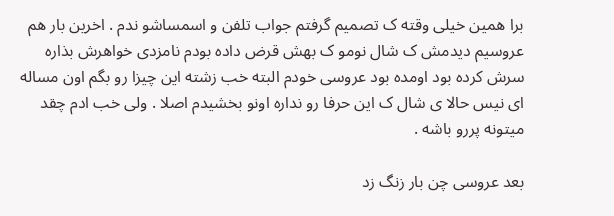برا همین خیلی وقته ک تصمیم گرفتم جواب تلفن و اسمساشو ندم . اخرین بار هم عروسیم دیدمش ک شال نومو ک بهش قرض داده بودم نامزدی خواهرش بذاره سرش کرده بود اومده بود عروسی خودم البته خب زشته این چیزا رو بگم اون مساله ای نیس حالا ی شال ک این حرفا رو نداره اونو بخشیدم اصلا . ولی خب ادم چقد میتونه پررو باشه .

بعد عروسی چن بار زنگ زد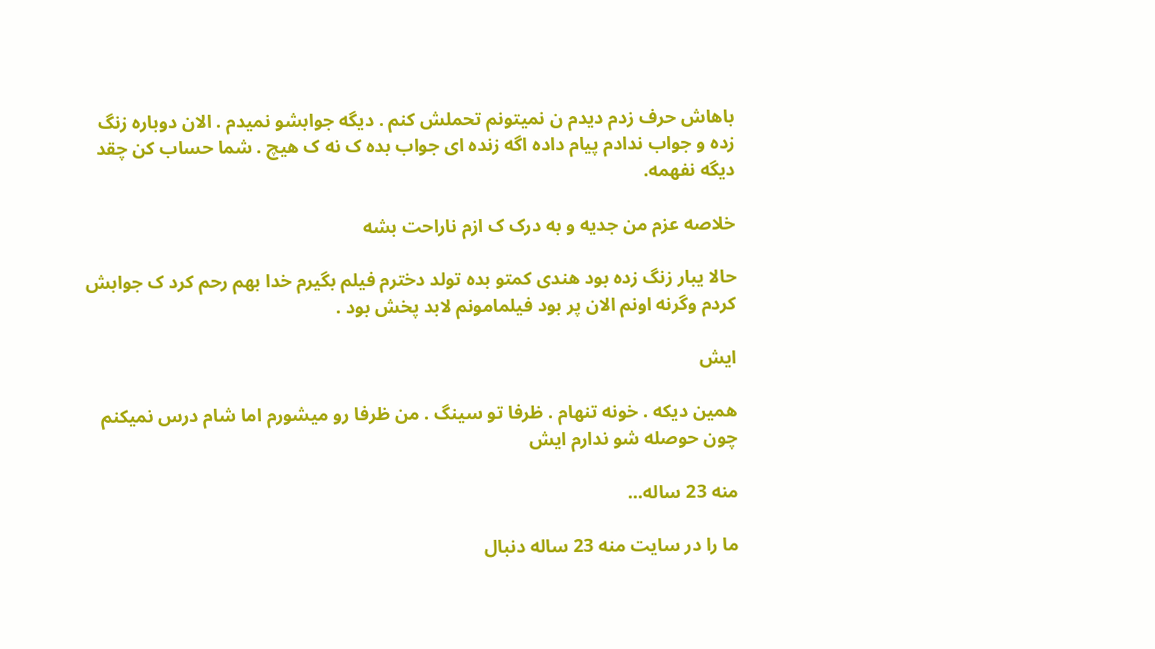باهاش حرف زدم دیدم ن نمیتونم تحملش کنم . دیگه جوابشو نمیدم . الان دوباره زنگ زده و جواب ندادم پیام داده اگه زنده ای جواب بده ک نه ک هیچ . شما حساب کن چقد دیگه نفهمه.

خلاصه عزم من جدیه و به درک ک ازم ناراحت بشه

حالا یبار زنگ زده بود هندی کمتو بده تولد دخترم فیلم بگیرم خدا بهم رحم کرد ک جوابش کردم وگرنه اونم الان پر بود فیلمامونم لابد پخش بود .

ایش

همین دیکه . خونه تنهام . ظرفا تو سینگ . من ظرفا رو میشورم اما شام درس نمیکنم چون حوصله شو ندارم ایش

منه 23 ساله...

ما را در سایت منه 23 ساله دنبال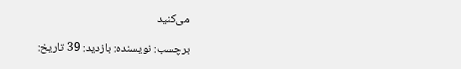می‌کنید

برچسب: نویسنده: بازدید: 39 تاريخ: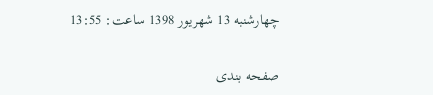چهارشنبه 13 شهريور 1398 ساعت: 13:55

صفحه بندی